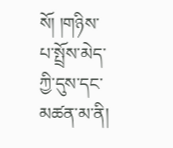སོ། །གཉིས་པ་སྤྲོས་མེད་ཀྱི་དུས་དང་མཚན་མ་ནི།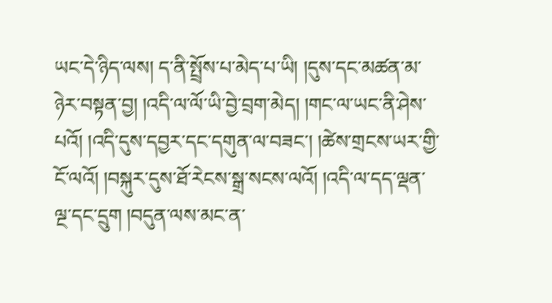ཡང་དེ་ཉིད་ལས། ད་ནི་སྤྲོས་པ་མེད་པ་ཡི། །དུས་དང་མཚན་མ་ཉེར་བསྟན་བྱ། །འདི་ལ་ལོ་ཡི་བྱེ་བྲག་མེད། །གང་ལ་ཡང་ནི་ཤེས་པའོ། །འདི་དུས་དབྱར་དང་དགུན་ལ་བཟང་། །ཚེས་གྲངས་ཡར་གྱི་ངོ་ལའོ། །བསྐུར་དུས་ཐོ་རེངས་སྒྲ་སངས་ལའོ། །འདི་ལ་དད་ལྡན་ལྔ་དང་དྲུག །བདུན་ལས་མང་ན་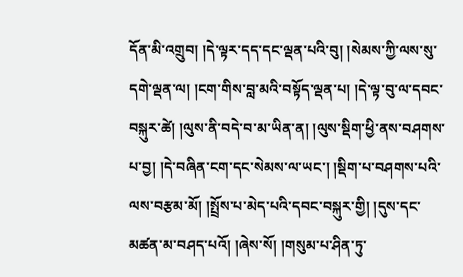དོན་མི་འགྲུབ། །དེ་ལྟར་དད་དང་ལྡན་པའི་བུ། །སེམས་ཀྱི་ལས་སུ་དགེ་ལྡན་ལ། །ངག་གིས་བླ་མའི་བསྟོད་ལྡན་པ། །དེ་ལྟ་བུ་ལ་དབང་བསྐུར་ཚེ། །ལུས་ནི་བདེ་བ་མ་ཡིན་ན། །ལུས་སྡིག་ཕྱི་ནས་བཤགས་པ་བྱ། །དེ་བཞིན་ངག་དང་སེམས་ལ་ཡང་། །སྡིག་པ་བཤགས་པའི་ལས་བརྩམ་མོ། །སྤྲོས་པ་མེད་པའི་དབང་བསྐུར་གྱི། །དུས་དང་མཚན་མ་བཤད་པའོ། །ཞེས་སོ། །གསུམ་པ་ཤིན་ཏུ་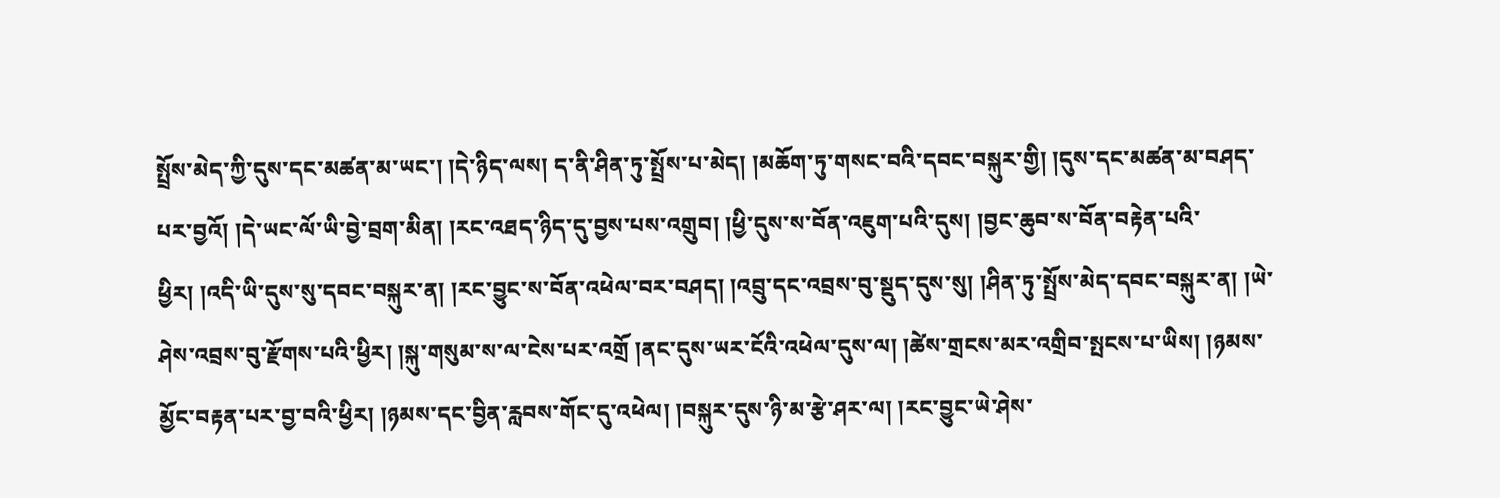སྤྲོས་མེད་ཀྱི་དུས་དང་མཚན་མ་ཡང་། །དེ་ཉིད་ལས། ད་ནི་ཤིན་ཏུ་སྤྲོས་པ་མེད། །མཆོག་ཏུ་གསང་བའི་དབང་བསྐུར་གྱི། །དུས་དང་མཚན་མ་བཤད་པར་བྱའོ། །དེ་ཡང་ལོ་ཡི་བྱེ་བྲག་མིན། །རང་འཐད་ཉིད་དུ་བྱས་པས་འགྲུབ། །ཕྱི་དུས་ས་བོན་འཇུག་པའི་དུས། །བྱང་ཆུབ་ས་བོན་བརྟེན་པའི་ཕྱིར། །འདི་ཡི་དུས་སུ་དབང་བསྐུར་ན། །རང་བྱུང་ས་བོན་འཕེལ་བར་བཤད། །འབྲུ་དང་འབྲས་བུ་སྡུད་དུས་སུ། །ཤིན་ཏུ་སྤྲོས་མེད་དབང་བསྐུར་ན། །ཡེ་ཤེས་འབྲས་བུ་རྫོགས་པའི་ཕྱིར། །སྐུ་གསུམ་ས་ལ་ངེས་པར་འགྲོ །ནང་དུས་ཡར་ངོའི་འཕེལ་དུས་ལ། །ཚེས་གྲངས་མར་འགྲིབ་སྤངས་པ་ཡིས། །ཉམས་མྱོང་བརྟན་པར་བྱ་བའི་ཕྱིར། །ཉམས་དང་བྱིན་རླབས་གོང་དུ་འཕེལ། །བསྐུར་དུས་ཉི་མ་རྩེ་ཤར་ལ། །རང་བྱུང་ཡེ་ཤེས་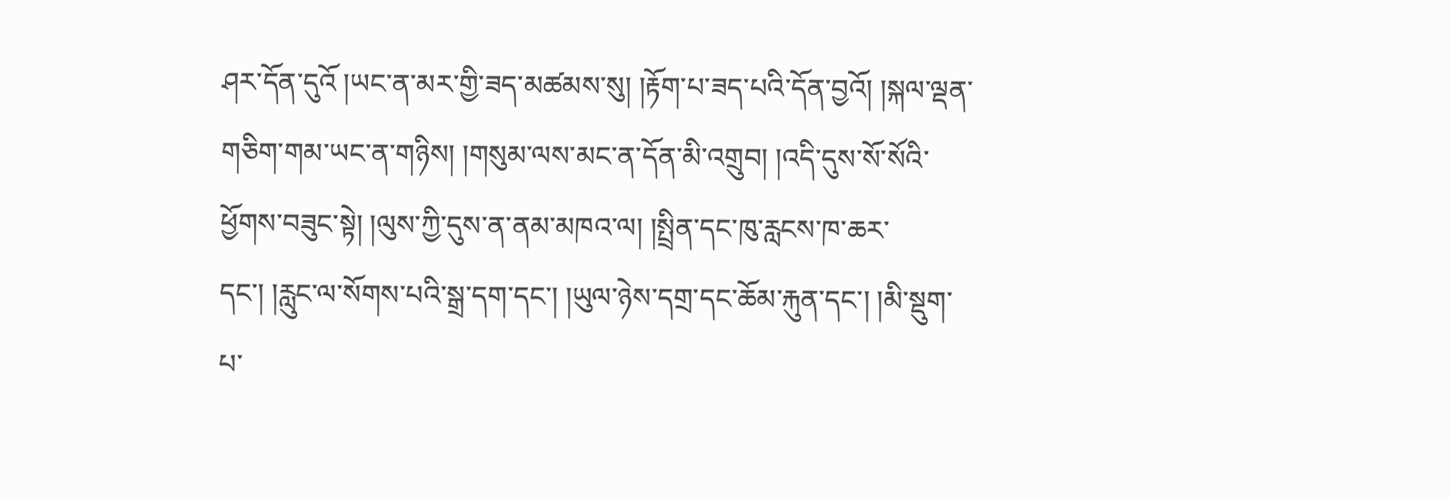ཤར་དོན་དུའོ །ཡང་ན་མར་གྱི་ཟད་མཚམས་སུ། །རྟོག་པ་ཟད་པའི་དོན་བྱའོ། །སྐལ་ལྡན་གཅིག་གམ་ཡང་ན་གཉིས། །གསུམ་ལས་མང་ན་དོན་མི་འགྲུབ། །འདི་དུས་སོ་སོའི་ཕྱོགས་བཟུང་སྟེ། །ལུས་ཀྱི་དུས་ན་ནམ་མཁའ་ལ། །སྤྲིན་དང་ཁུ་རླངས་ཁ་ཆར་དང་། །རླུང་ལ་སོགས་པའི་སྒྲ་དག་དང་། །ཡུལ་ཉེས་དགྲ་དང་ཆོམ་རྐུན་དང་། །མི་སྡུག་པ་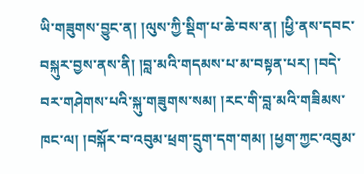ཡི་གཟུགས་བྱུང་ན། །ལུས་ཀྱི་སྡིག་པ་ཆེ་བས་ན། །ཕྱི་ནས་དབང་བསྐུར་བྱས་ནས་ནི། །བླ་མའི་གདམས་པ་མ་བསྟན་པར། །བདེ་བར་གཤེགས་པའི་སྐུ་གཟུགས་སམ། །རང་གི་བླ་མའི་གཟིམས་ཁང་ལ། །བསྐོར་བ་འབུམ་ཕྲག་དྲུག་དག་གམ། །ཕྱག་ཀྱང་འབུམ་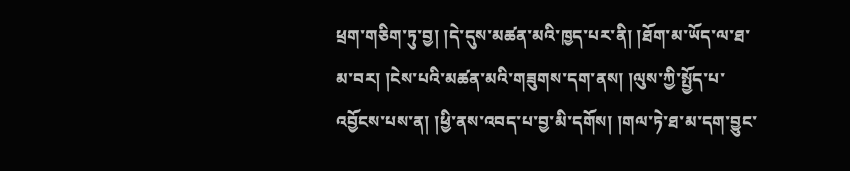ཕྲག་གཅིག་ཏུ་བྱ། །དེ་དུས་མཚན་མའི་ཁྱད་པར་ནི། །ཐོག་མ་ཡོད་ལ་ཐ་མ་བར། །ངེས་པའི་མཚན་མའི་གཟུགས་དག་ནས། །ལུས་ཀྱི་སྤྱོད་པ་འབྱོངས་པས་ན། །ཕྱི་ནས་འབད་པ་བྱ་མི་དགོས། །གལ་ཏེ་ཐ་མ་དག་བྱུང་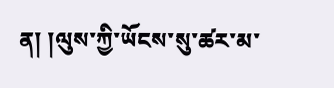ན། །ལུས་ཀྱི་ཡོངས་སུ་ཚར་མ་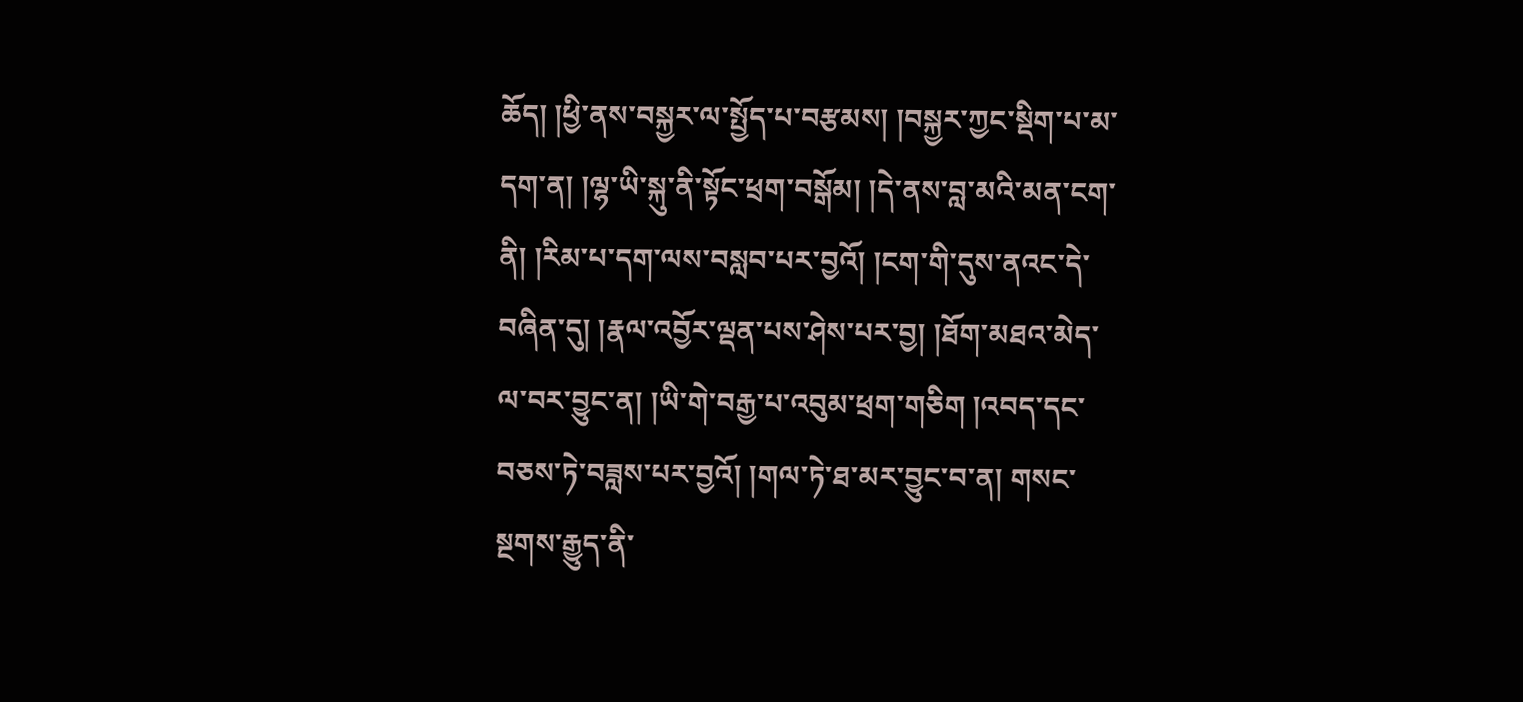ཆོད། །ཕྱི་ནས་བསྐྱར་ལ་སྤྱོད་པ་བརྩམས། །བསྐྱར་ཀྱང་སྡིག་པ་མ་དག་ན། །ལྷ་ཡི་སྐུ་ནི་སྟོང་ཕྲག་བསྒོམ། །དེ་ནས་བླ་མའི་མན་ངག་ནི། །རིམ་པ་དག་ལས་བསླབ་པར་བྱའོ། །ངག་གི་དུས་ནའང་དེ་བཞིན་དུ། །རྣལ་འབྱོར་ལྡན་པས་ཤེས་པར་བྱ། །ཐོག་མཐའ་མེད་ལ་བར་བྱུང་ན། །ཡི་གེ་བརྒྱ་པ་འབུམ་ཕྲག་གཅིག །འབད་དང་བཅས་ཏེ་བཟླས་པར་བྱའོ། །གལ་ཏེ་ཐ་མར་བྱུང་བ་ན། གསང་སྔགས་རྒྱུད་ནི་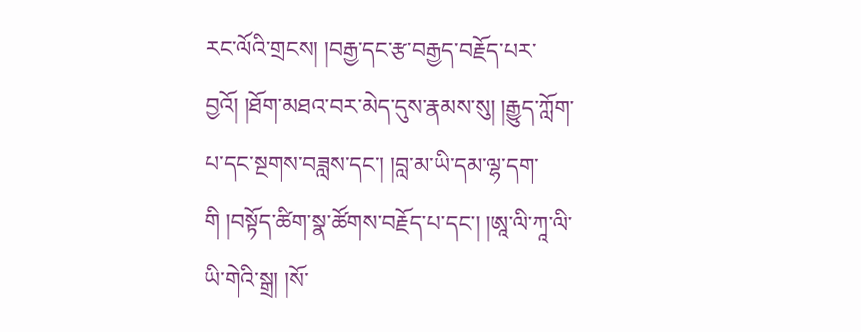རང་ལོའི་གྲངས། །བརྒྱ་དང་རྩ་བརྒྱད་བརྗོད་པར་བྱའོ། །ཐོག་མཐའ་བར་མེད་དུས་རྣམས་སུ། །རྒྱུད་ཀློག་པ་དང་སྔགས་བཟླས་དང་། །བླ་མ་ཡི་དམ་ལྷ་དག་གི །བསྟོད་ཚིག་སྣ་ཚོགས་བརྗོད་པ་དང་། །ཨཱ་ལི་ཀཱ་ལི་ཡི་གེའི་སྒྲ། །སོ་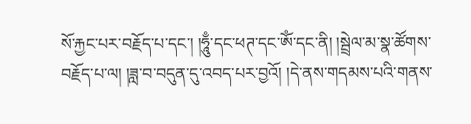སོ་རྐྱང་པར་བརྗོད་པ་དང་། །ཧཱུྃ་དང་ཕཊ་དང་ཨོཾ་དང་ནི། །སྦྲེལ་མ་སྣ་ཚོགས་བརྗོད་པ་ལ། །ཟླ་བ་བདུན་དུ་འབད་པར་བྱའོ། །དེ་ནས་གདམས་པའི་གནས་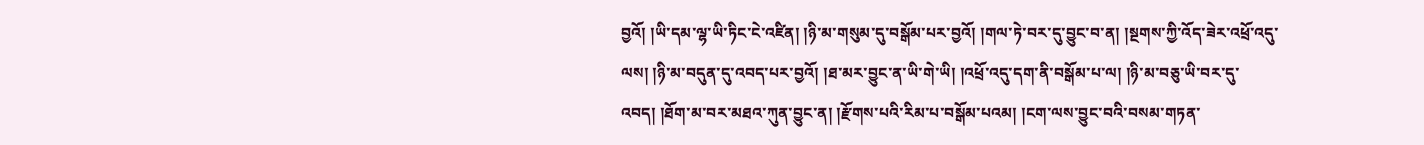བྱའོ། །ཡི་དམ་ལྷ་ཡི་ཏིང་ངེ་འཛིན། །ཉི་མ་གསུམ་དུ་བསྒོམ་པར་བྱའོ། །གལ་ཏེ་བར་དུ་བྱུང་བ་ན། །སྔགས་ཀྱི་འོད་ཟེར་འཕྲོ་འདུ་ལས། །ཉི་མ་བདུན་དུ་འབད་པར་བྱའོ། །ཐ་མར་བྱུང་ན་ཡི་གེ་ཡི། །འཕྲོ་འདུ་དག་ནི་བསྒོམ་པ་ལ། །ཉི་མ་བཅུ་ཡི་བར་དུ་འབད། །ཐོག་མ་བར་མཐའ་ཀུན་བྱུང་ན། །རྫོགས་པའི་རིམ་པ་བསྒོམ་པའམ། །ངག་ལས་བྱུང་བའི་བསམ་གཏན་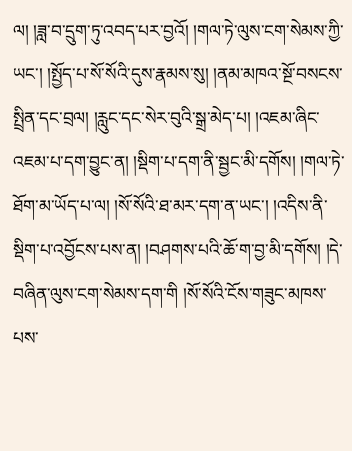ལ། །ཟླ་བ་དྲུག་ཏུ་འབད་པར་བྱའོ། །གལ་ཏེ་ལུས་ངག་སེམས་ཀྱི་ཡང་། །སྤྱོད་པ་སོ་སོའི་དུས་རྣམས་སུ། །ནམ་མཁའ་སྔོ་བསངས་སྤྲིན་དང་བྲལ། །རླུང་དང་སེར་བུའི་སྒྲ་མེད་པ། །འཇམ་ཞིང་འཇམ་པ་དག་བྱུང་ན། །སྡིག་པ་དག་ནི་སྦྱང་མི་དགོས། །གལ་ཏེ་ཐོག་མ་ཡོད་པ་ལ། །སོ་སོའི་ཐ་མར་དག་ན་ཡང་། །འདིས་ནི་སྡིག་པ་འབྱོངས་པས་ན། །བཤགས་པའི་ཆོ་ག་བྱ་མི་དགོས། །དེ་བཞིན་ལུས་ངག་སེམས་དག་གི །སོ་སོའི་ངོས་གཟུང་མཁས་པས་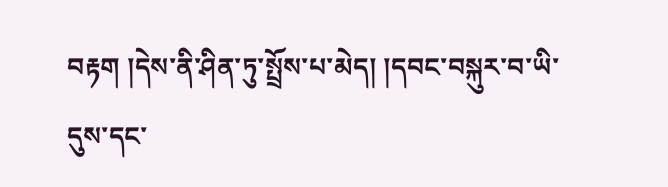བརྟག །དེས་ནི་ཤིན་ཏུ་སྤྲོས་པ་མེད། །དབང་བསྐུར་བ་ཡི་དུས་དང་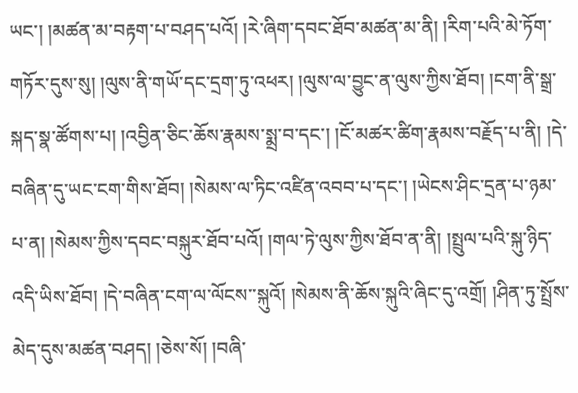ཡང་། །མཚན་མ་བརྟག་པ་བཤད་པའོ། །རེ་ཞིག་དབང་ཐོབ་མཚན་མ་ནི། །རིག་པའི་མེ་ཏོག་གཏོར་དུས་སུ། །ལུས་ནི་གཡོ་དང་དྲག་ཏུ་འཕར། །ལུས་ལ་བྱུང་ན་ལུས་ཀྱིས་ཐོབ། །ངག་ནི་སྒྲ་སྐད་སྣ་ཚོགས་པ། །འབྱིན་ཅིང་ཆོས་རྣམས་སྨྲ་བ་དང་། །ངོ་མཚར་ཚིག་རྣམས་བརྗོད་པ་ནི། །དེ་བཞིན་དུ་ཡང་ངག་གིས་ཐོབ། །སེམས་ལ་ཏིང་འཛིན་འབབ་པ་དང་། །ཡེངས་ཤིང་དྲན་པ་ཉམ་པ་ན། །སེམས་ཀྱིས་དབང་བསྐུར་ཐོབ་པའོ། །གལ་ཏེ་ལུས་ཀྱིས་ཐོབ་ན་ནི། །སྤྲུལ་པའི་སྐུ་ཉིད་འདི་ཡིས་ཐོབ། །དེ་བཞིན་ངག་ལ་ལོངས་་སྐུའོ། །སེམས་ནི་ཆོས་སྐུའི་ཞིང་དུ་འགྲོ། །ཤིན་ཏུ་སྤྲོས་མེད་དུས་མཚན་བཤད། །ཅེས་སོ། །བཞི་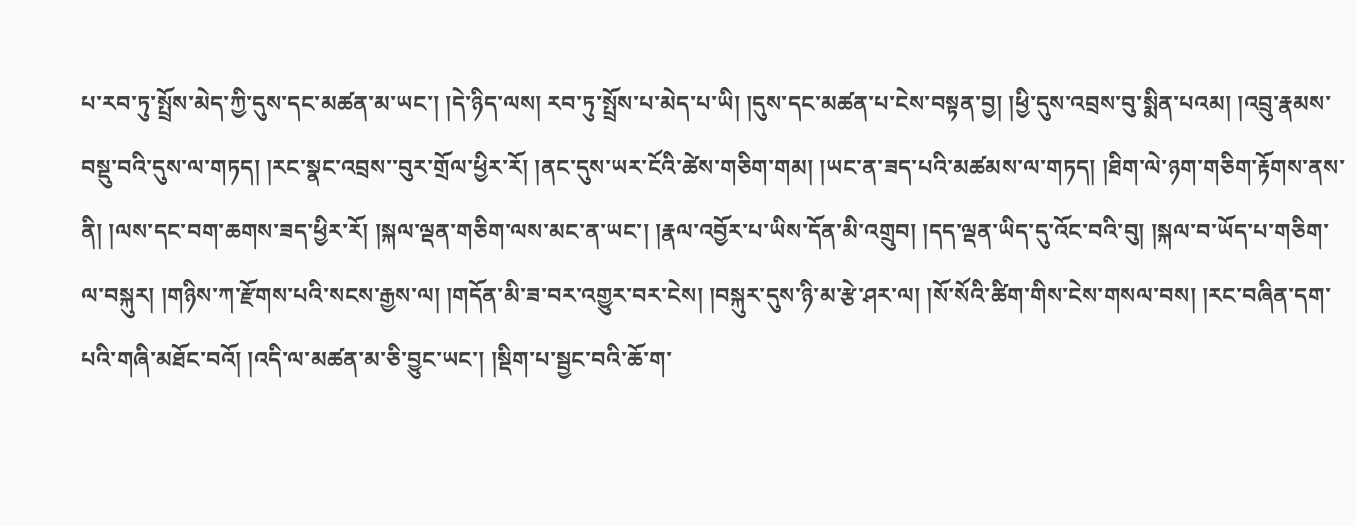པ་རབ་ཏུ་སྤྲོས་མེད་ཀྱི་དུས་དང་མཚན་མ་ཡང་། །དེ་ཉིད་ལས། རབ་ཏུ་སྤྲོས་པ་མེད་པ་ཡི། །དུས་དང་མཚན་པ་ངེས་བསྟན་བྱ། །ཕྱི་དུས་འབྲས་བུ་སྨིན་པའམ། །འབྲུ་རྣམས་བསྡུ་བའི་དུས་ལ་གཏད། །རང་སྣང་འབྲས་་བུར་གྲོལ་ཕྱིར་རོ། །ནང་དུས་ཡར་ངོའི་ཚེས་གཅིག་གམ། །ཡང་ན་ཟད་པའི་མཚམས་ལ་གཏད། །ཐིག་ལེ་ཉག་གཅིག་རྟོགས་ནས་ནི། །ལས་དང་བག་ཆགས་ཟད་ཕྱིར་རོ། །སྐལ་ལྡན་གཅིག་ལས་མང་ན་ཡང་། །རྣལ་འབྱོར་པ་ཡིས་དོན་མི་འགྲུབ། །དད་ལྡན་ཡིད་དུ་འོང་བའི་བུ། །སྐལ་བ་ཡོད་པ་གཅིག་ལ་བསྐུར། །གཉིས་ཀ་རྫོགས་པའི་སངས་རྒྱས་ལ། །གདོན་མི་ཟ་བར་འགྱུར་བར་ངེས། །བསྐུར་དུས་ཉི་མ་རྩེ་ཤར་ལ། །སོ་སོའི་ཚིག་གིས་ངེས་གསལ་བས། །རང་བཞིན་དག་པའི་གཞི་མཐོང་བའོ། །འདི་ལ་མཚན་མ་ཅི་བྱུང་ཡང་། །སྡིག་པ་སྦྱང་བའི་ཆོ་ག་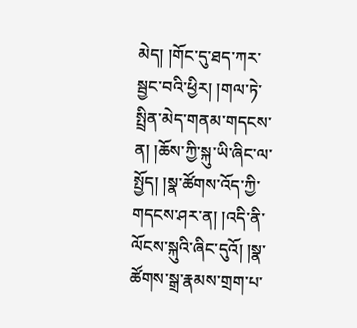མེད། །གོང་དུ་ཐད་ཀར་སྦྱང་བའི་ཕྱིར། །གལ་ཏེ་སྤྲིན་མེད་གནམ་གདངས་ན། །ཆོས་ཀྱི་སྐུ་ཡི་ཞིང་ལ་སྤྱོད། །སྣ་ཚོགས་འོད་ཀྱི་གདངས་ཤར་ན། །འདི་ནི་ལོངས་སྐུའི་ཞིང་དུའོ། །སྣ་ཚོགས་སྒྲ་རྣམས་གྲག་པ་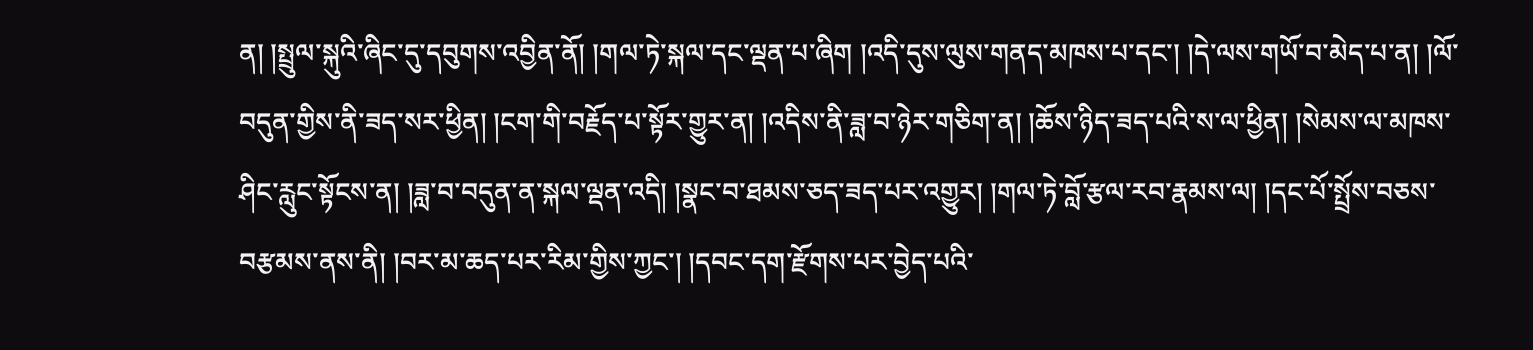ན། །སྤྲུལ་སྐུའི་ཞིང་དུ་དབུགས་འབྱིན་ནོ། །གལ་ཏེ་སྐལ་དང་ལྡན་པ་ཞིག །འདི་དུས་ལུས་གནད་མཁས་པ་དང་། །དེ་ལས་གཡོ་བ་མེད་པ་ན། །ལོ་བདུན་གྱིས་ནི་ཟད་སར་ཕྱིན། །ངག་གི་བརྗོད་པ་སྟོར་གྱུར་ན། །འདིས་ནི་ཟླ་བ་ཉེར་གཅིག་ན། །ཆོས་ཉིད་ཟད་པའི་ས་ལ་ཕྱིན། །སེམས་ལ་མཁས་ཤིང་རླུང་སྟོངས་ན། །ཟླ་བ་བདུན་ན་སྐལ་ལྡན་འདི། །སྣང་བ་ཐམས་ཅད་ཟད་པར་འགྱུར། །གལ་ཏེ་བློ་རྩལ་རབ་རྣམས་ལ། །དང་པོ་སྤྲོས་བཅས་བརྩམས་ནས་ནི། །བར་མ་ཆད་པར་རིམ་གྱིས་ཀྱང་། །དབང་དག་རྫོགས་པར་བྱེད་པའི་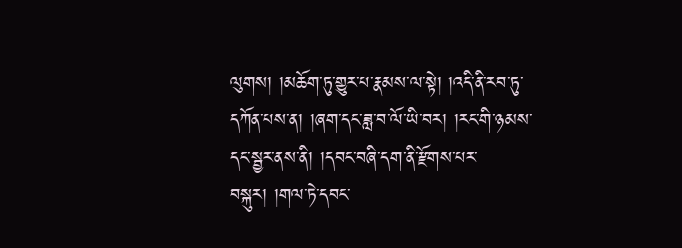ལུགས། །མཆོག་ཏུ་གྱུར་པ་རྣམས་ལ་སྟེ། །འདི་ནི་རབ་ཏུ་དཀོན་པས་ན། །ཞག་དང་ཟླ་བ་ལོ་ཡི་བར། །རང་གི་ཉམས་དང་སྦྱར་ནས་ནི། །དབང་བཞི་དག་ནི་རྫོགས་པར་བསྐུར། །གལ་ཏེ་དབང་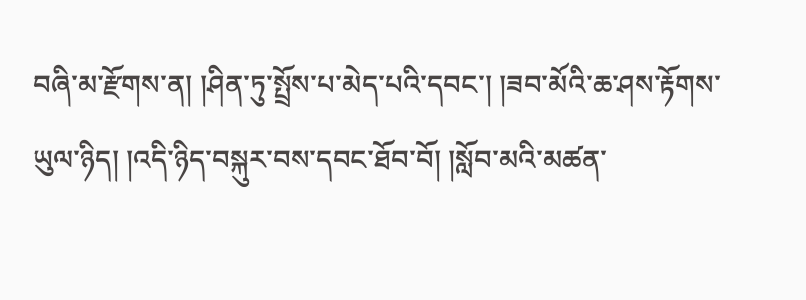བཞི་མ་རྫོགས་ན། །ཤིན་ཏུ་སྤྲོས་པ་མེད་པའི་དབང་། །ཟབ་མོའི་ཆ་ཤས་རྟོགས་ཡུལ་ཉིད། །འདི་ཉིད་བསྐུར་བས་དབང་ཐོབ་བོ། །སློབ་མའི་མཚན་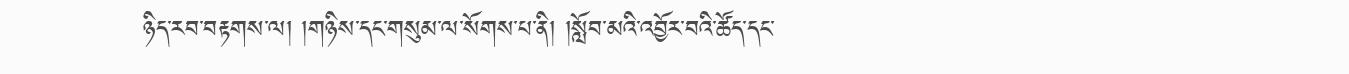ཉིད་རབ་བརྟགས་ལ། །གཉིས་དང་གསུམ་ལ་སོགས་པ་ནི། །སློབ་མའི་འབྱོར་བའི་ཚོད་དང་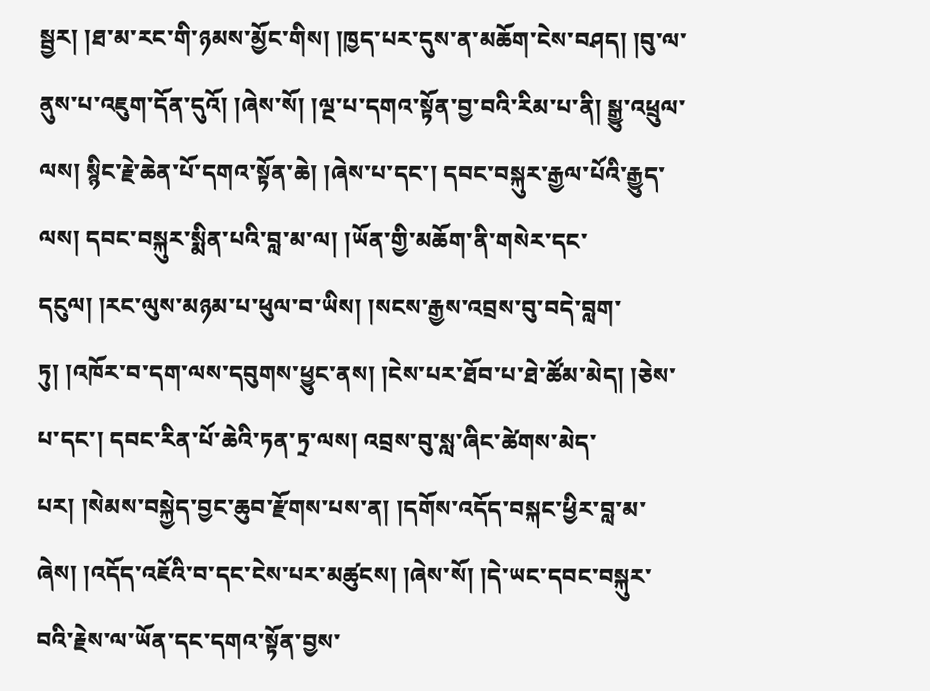སྦྱར། །ཐ་མ་རང་གི་ཉམས་མྱོང་གིས། །ཁྱད་པར་དུས་ན་མཆོག་ངེས་བཤད། །བུ་ལ་ནུས་པ་འཇུག་དོན་དུའོ། །ཞེས་སོ། །ལྔ་པ་དགའ་སྟོན་བྱ་བའི་རིམ་པ་ནི། སྒྱུ་འཕྲུལ་ལས། སྙིང་རྗེ་ཆེན་པོ་དགའ་སྟོན་ཆེ། །ཞེས་པ་དང་། དབང་བསྐུར་རྒྱལ་པོའི་རྒྱུད་ལས། དབང་བསྐུར་སྨིན་པའི་བླ་མ་ལ། །ཡོན་གྱི་མཆོག་ནི་གསེར་དང་དངུལ། །རང་ལུས་མཉམ་པ་ཕུལ་བ་ཡིས། །སངས་རྒྱས་འབྲས་བུ་བདེ་བླག་ཏུ། །འཁོར་བ་དག་ལས་དབུགས་ཕྱུང་ནས། །ངེས་པར་ཐོབ་པ་ཐེ་ཚོམ་མེད། །ཅེས་པ་དང་། དབང་རིན་པོ་ཆེའི་ཏན་ཏྲ་ལས། འབྲས་བུ་སླ་ཞིང་ཚེགས་མེད་པར། །སེམས་བསྐྱེད་བྱང་ཆུབ་རྫོགས་པས་ན། །དགོས་འདོད་བསྐང་ཕྱིར་བླ་མ་ཞེས། །འདོད་འཇོའི་བ་དང་ངེས་པར་མཚུངས། །ཞེས་སོ། །དེ་ཡང་དབང་བསྐུར་བའི་རྗེས་ལ་ཡོན་དང་དགའ་སྟོན་བྱས་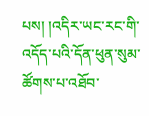པས། །འདིར་ཡང་རང་གི་འདོད་པའི་དོན་ཕུན་སུམ་ཚོགས་པ་འཐོབ་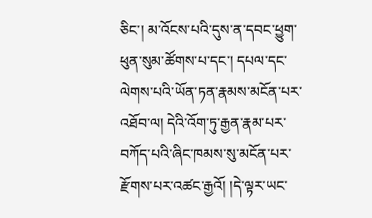ཅིང་། མ་འོངས་པའི་དུས་ན་དབང་ཕྱུག་ཕུན་སུམ་ཚོགས་པ་དང་། དཔལ་དང་ལེགས་པའི་ཡོན་ཏན་རྣམས་མངོན་པར་འཐོབ་ལ། དེའི་འོག་ཏུ་རྒྱན་རྣམ་པར་བཀོད་པའི་ཞིང་ཁམས་སུ་མངོན་པར་རྫོགས་པར་འཚང་རྒྱའོ། །དེ་ལྟར་ཡང་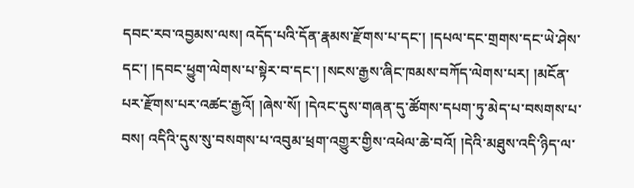དབང་རབ་འབྱམས་ལས། འདོད་པའི་དོན་རྣམས་རྫོགས་པ་དང་། །དཔལ་དང་གྲགས་དང་ཡེ་ཤེས་དང་། །དབང་ཕྱུག་ལེགས་པ་སྟེར་བ་དང་། །སངས་རྒྱས་ཞིང་ཁམས་བཀོད་ལེགས་པར། །མངོན་པར་རྫོགས་པར་འཚང་རྒྱའོ། །ཞེས་སོ། །དེའང་དུས་གཞན་དུ་ཚོགས་དཔག་ཏུ་མེད་པ་བསགས་པ་བས། འདིའི་དུས་སུ་བསགས་པ་འབུམ་ཕྲག་འགྱུར་གྱིས་འཕེལ་ཆེ་བའོ། །དེའི་མཐུས་འདི་ཉིད་ལ་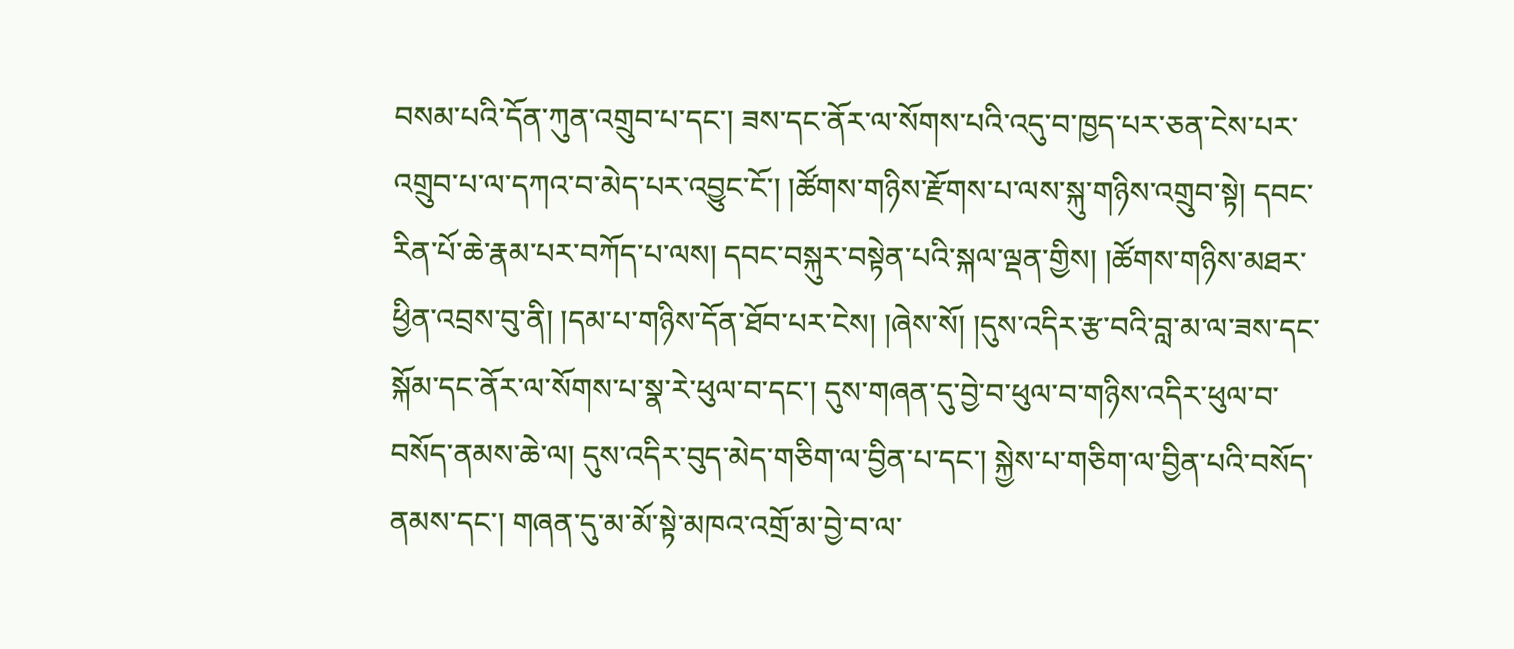བསམ་པའི་དོན་ཀུན་འགྲུབ་པ་དང་། ཟས་དང་ནོར་ལ་སོགས་པའི་འདུ་བ་ཁྱད་པར་ཅན་ངེས་པར་འགྲུབ་པ་ལ་དཀའ་བ་མེད་པར་འབྱུང་ངོ་། །ཚོགས་གཉིས་རྫོགས་པ་ལས་སྐུ་གཉིས་འགྲུབ་སྟེ། དབང་རིན་པོ་ཆེ་རྣམ་པར་བཀོད་པ་ལས། དབང་བསྐུར་བསྟེན་པའི་སྐལ་ལྡན་གྱིས། །ཚོགས་གཉིས་མཐར་ཕྱིན་འབྲས་བུ་ནི། །དམ་པ་གཉིས་དོན་ཐོབ་པར་ངེས། །ཞེས་སོ། །དུས་འདིར་རྩ་བའི་བླ་མ་ལ་ཟས་དང་སྐོམ་དང་ནོར་ལ་སོགས་པ་སྣ་རེ་ཕུལ་བ་དང་། དུས་གཞན་དུ་བྱེ་བ་ཕུལ་བ་གཉིས་འདིར་ཕུལ་བ་བསོད་ནམས་ཆེ་ལ། དུས་འདིར་བུད་མེད་གཅིག་ལ་བྱིན་པ་དང་། སྐྱེས་པ་གཅིག་ལ་བྱིན་པའི་བསོད་ནམས་དང་། གཞན་དུ་མ་མོ་སྟེ་མཁའ་འགྲོ་མ་བྱེ་བ་ལ་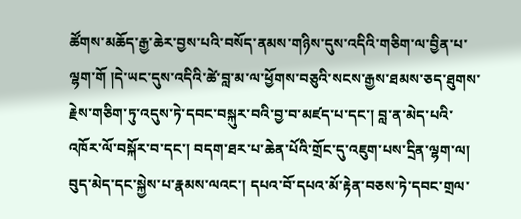ཚོགས་མཆོད་རྒྱ་ཆེར་བྱས་པའི་བསོད་ནམས་གཉིས་དུས་འདིའི་གཅིག་ལ་བྱིན་པ་ལྷག་གོ །དེ་ཡང་དུས་འདིའི་ཚེ་བླ་མ་ལ་ཕྱོགས་བཅུའི་སངས་རྒྱས་ཐམས་ཅད་ཐུགས་རྗེས་གཅིག་ཏུ་འདུས་ཏེ་དབང་བསྐུར་བའི་བྱ་བ་མཛད་པ་དང་། བླ་ན་མེད་པའི་འཁོར་ལོ་བསྐོར་བ་དང་། བདག་ཐར་པ་ཆེན་པོའི་གྲོང་དུ་འཇུག་པས་དྲིན་ལྷག་ལ། བུད་མེད་དང་སྐྱེས་པ་རྣམས་ལའང་། དཔའ་བོ་དཔའ་མོ་རྟེན་བཅས་ཏེ་དབང་གྲལ་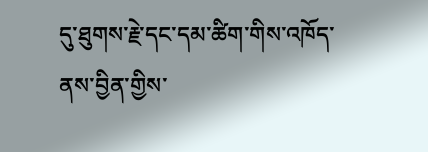དུ་ཐུགས་རྗེ་དང་དམ་ཚིག་གིས་འཁོད་ནས་བྱིན་གྱིས་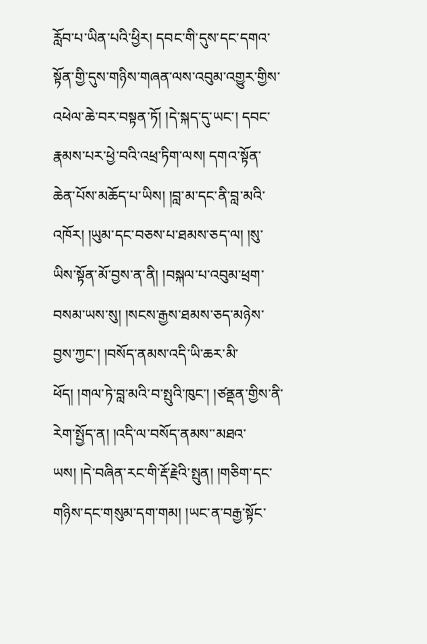རློབ་པ་ཡིན་པའི་ཕྱིར། དབང་གི་དུས་དང་དགའ་སྟོན་གྱི་དུས་གཉིས་གཞན་ལས་འབུམ་འགྱུར་གྱིས་འཕེལ་ཆེ་བར་བསྟན་ཏོ། །དེ་སྐད་དུ་ཡང་། དབང་རྣམས་པར་ཕྱེ་བའི་འཕྲ་ཏིག་ལས། དགའ་སྟོན་ཆེན་པོས་མཆོད་པ་ཡིས། །བླ་མ་དང་ནི་བླ་མའི་འཁོར། །ཡུམ་དང་བཅས་པ་ཐམས་ཅད་ལ། །སུ་ཡིས་སྟོན་མོ་བྱས་ན་ནི། །བསྐལ་པ་འབུམ་ཕྲག་བསམ་ཡས་སུ། །སངས་རྒྱས་ཐམས་ཅད་མཉེས་བྱས་ཀྱང་། །བསོད་ནམས་འདི་ཡི་ཆར་མི་ཕོད། །གལ་ཏེ་བླ་མའི་བ་སྤུའི་ཁུང་། །ཙནྡན་གྱིས་ནི་རེག་སྤྱོད་ན། །འདི་ལ་བསོད་ནམས་་མཐའ་ཡས། །དེ་བཞིན་རང་གི་རྡོ་རྗེའི་སྤུན། །གཅིག་དང་གཉིས་དང་གསུམ་དག་གམ། །ཡང་ན་བརྒྱ་སྟོང་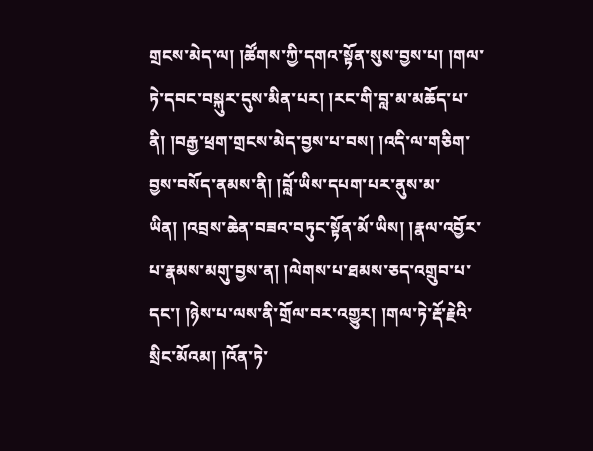གྲངས་མེད་ལ། །ཚོགས་ཀྱི་དགའ་སྟོན་སུས་བྱས་པ། །གལ་ཏེ་དབང་བསྐུར་དུས་མིན་པར། །རང་གི་བླ་མ་མཆོད་པ་ནི། །བརྒྱ་ཕྲག་གྲངས་མེད་བྱས་པ་བས། །འདི་ལ་གཅིག་བྱས་བསོད་ནམས་ནི། །བློ་ཡིས་དཔག་པར་ནུས་མ་ཡིན། །འབྲས་ཆེན་བཟའ་བཏུང་སྟོན་མོ་ཡིས། །རྣལ་འབྱོར་པ་རྣམས་མགུ་བྱས་ན། །ལེགས་པ་ཐམས་ཅད་འགྲུབ་པ་དང་། །ཉེས་པ་ལས་ནི་གྲོལ་བར་འགྱུར། །གལ་ཏེ་རྡོ་རྗེའི་སྲིང་མོའམ། །འོན་ཏེ་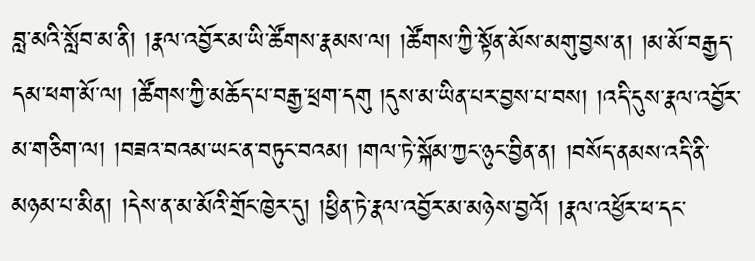བླ་མའི་སློབ་མ་ནི། །རྣལ་འབྱོར་མ་ཡི་ཚོགས་རྣམས་ལ། །ཚོགས་ཀྱི་སྟོན་མོས་མགུ་བྱས་ན། །མ་མོ་བརྒྱད་དམ་ཕག་མོ་ལ། །ཚོགས་ཀྱི་མཆོད་པ་བརྒྱ་ཕྲག་དགུ །དུས་མ་ཡིན་པར་བྱས་པ་བས། །འདི་དུས་རྣལ་འབྱོར་མ་གཅིག་ལ། །བཟའ་བའམ་ཡང་ན་བཏུང་བའམ། །གལ་ཏེ་སྐོམ་ཀྱང་ཉུང་བྱིན་ན། །བསོད་ནམས་འདི་ནི་མཉམ་པ་མིན། །དེས་ན་མ་མོའི་གྲོང་ཁྱེར་དུ། །ཕྱིན་ཏེ་རྣལ་འབྱོར་མ་མཉེས་བྱའོ། །རྣལ་འཕྱོར་ཕ་དང་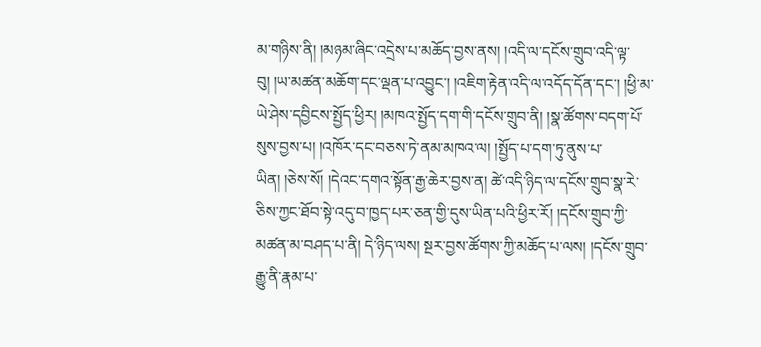མ་གཉིས་ནི། །མཉམ་ཞིང་འདྲེས་པ་མཆོད་བྱས་ནས། །འདི་ལ་དངོས་གྲུབ་འདི་ལྟ་བུ། །ཡ་མཚན་མཆོག་དང་ལྡན་པ་འབྱུང་། །འཇིག་རྟེན་འདི་ལ་འདོད་དོན་དང་། །ཕྱི་མ་ཡེ་ཤེས་དབྱིངས་སྤྱོད་ཕྱིར། །མཁའ་སྤྱོད་དག་གི་དངོས་གྲུབ་ནི། །སྣ་ཚོགས་བདག་པོ་སུས་བྱས་པ། །འཁོར་དང་བཅས་ཏེ་ནམ་མཁའ་ལ། །སྤྱོད་པ་དག་ཏུ་ནུས་པ་ཡིན། །ཅེས་སོ། །དེའང་དགའ་སྟོན་རྒྱ་ཆེར་བྱས་ན། ཚེ་འདི་ཉིད་ལ་དངོས་གྲུབ་སྣ་རེ་ཅིས་ཀྱང་ཐོབ་སྟེ་འདུ་བ་ཁྱད་པར་ཅན་གྱི་དུས་ཡིན་པའི་ཕྱིར་རོ། །དངོས་གྲུབ་ཀྱི་མཚན་མ་བཤད་པ་ནི། དེ་ཉིད་ལས། སྔར་བྱས་ཚོགས་ཀྱི་མཆོད་པ་ལས། །དངོས་གྲུབ་རྒྱུ་ནི་རྣམ་པ་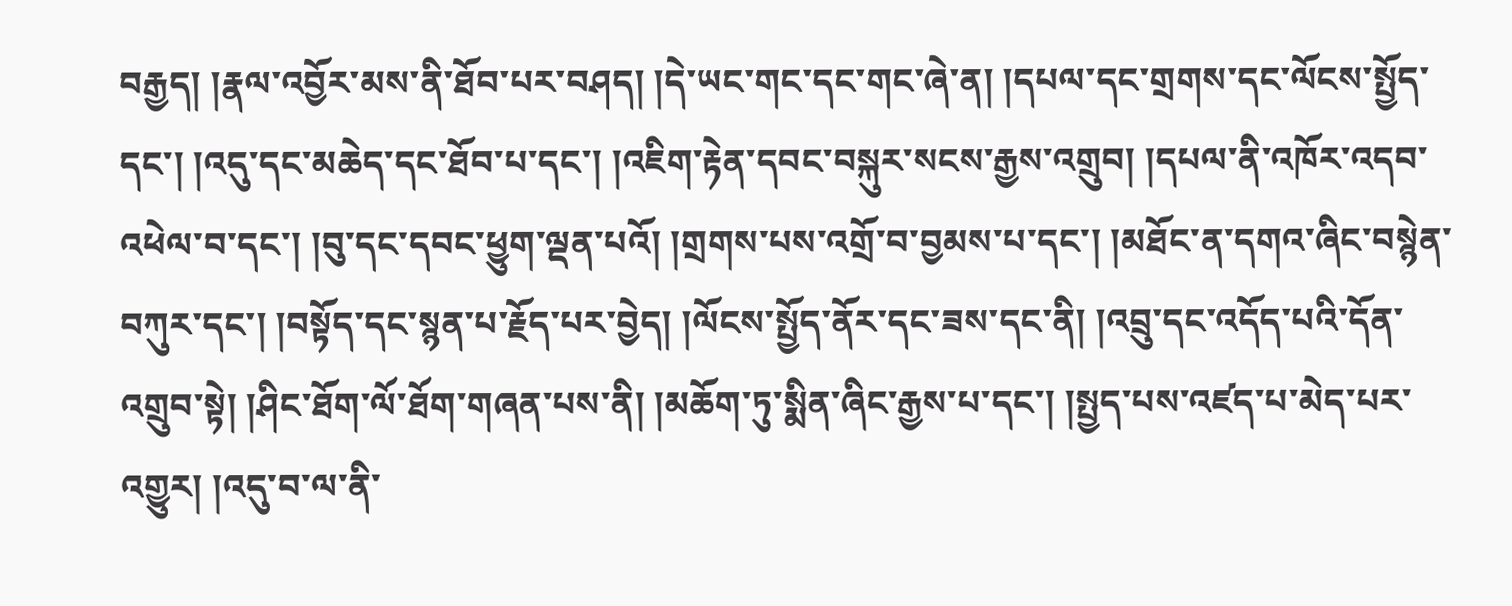བརྒྱད། །རྣལ་འབྱོར་མས་ནི་ཐོབ་པར་བཤད། །དེ་ཡང་གང་དང་གང་ཞེ་ན། །དཔལ་དང་གྲགས་དང་ལོངས་སྤྱོད་དང་། །འདུ་དང་མཆེད་དང་ཐོབ་པ་དང་། །འཇིག་རྟེན་དབང་བསྐུར་སངས་རྒྱས་འགྲུབ། །དཔལ་ནི་འཁོར་འདབ་འཕེལ་བ་དང་། །བུ་དང་དབང་ཕྱུག་ལྡན་པའོ། །གྲགས་པས་འགྲོ་བ་བྱམས་པ་དང་། །མཐོང་ན་དགའ་ཞིང་བསྙེན་བཀུར་དང་། །བསྟོད་དང་སྙན་པ་རྗོད་པར་བྱེད། །ལོངས་སྤྱོད་ནོར་དང་ཟས་དང་ནི། །འབྲུ་དང་འདོད་པའི་དོན་འགྲུབ་སྟེ། །ཤིང་ཐོག་ལོ་ཐོག་གཞན་པས་ནི། །མཆོག་ཏུ་སྨིན་ཞིང་རྒྱས་པ་དང་། །སྤྱད་པས་འཛད་པ་མེད་པར་འགྱུར། །འདུ་བ་ལ་ནི་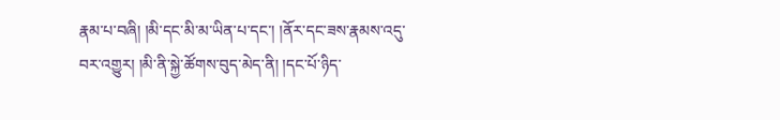རྣམ་པ་བཞི། །མི་དང་མི་མ་ཡིན་པ་དང་། །ནོར་དང་ཟས་རྣམས་འདུ་བར་འགྱུར། །མི་ནི་སྐྱེ་ཚོགས་བུད་མེད་ནི། །དང་པོ་ཉིད་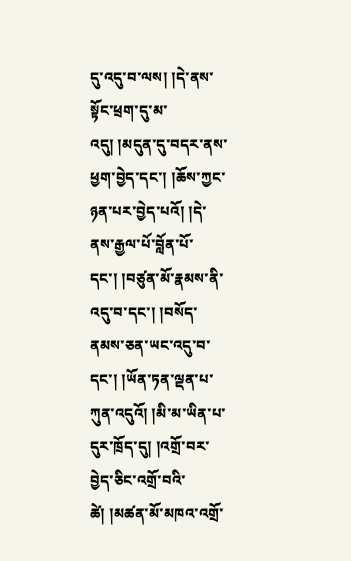དུ་འདུ་བ་ལས། །དེ་ནས་སྟོང་ཕྲག་དུ་མ་འདུ། །མདུན་དུ་བདར་ནས་ཕྱག་བྱེད་དང་། །ཆོས་ཀྱང་ཉན་པར་བྱེད་པའོ། །དེ་ནས་རྒྱལ་པོ་བློན་པོ་དང་། །བཙུན་མོ་རྣམས་ནི་འདུ་བ་དང་། །བསོད་ནམས་ཅན་ཡང་འདུ་བ་དང་། །ཡོན་ཏན་ལྡན་པ་ཀུན་འདུའོ། །མི་མ་ཡིན་པ་དུར་ཁྲོད་དུ། །འགྲོ་བར་བྱེད་ཅིང་འགྲོ་བའི་ཚེ། །མཚན་མོ་མཁའ་འགྲོ་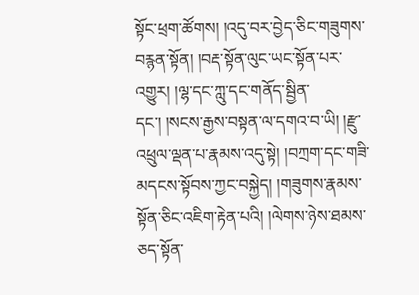སྟོང་ཕྲག་ཚོགས། །འདུ་བར་བྱེད་ཅིང་གཟུགས་བརྙན་སྟོན། །བརྡ་སྟོན་ལུང་ཡང་སྟོན་པར་འགྱུར། །ལྷ་དང་ཀླུ་དང་གནོད་སྦྱིན་དང་། །སངས་རྒྱས་བསྟན་ལ་དགའ་བ་ཡི། །རྫུ་འཕྲུལ་ལྡན་པ་རྣམས་འདུ་སྟེ། །བཀྲག་དང་གཟི་མདངས་སྟོབས་ཀྱང་བསྐྱེད། །གཟུགས་རྣམས་སྟོན་ཅིང་འཇིག་རྟེན་པའི། །ལེགས་ཉེས་ཐམས་ཅད་སྟོན་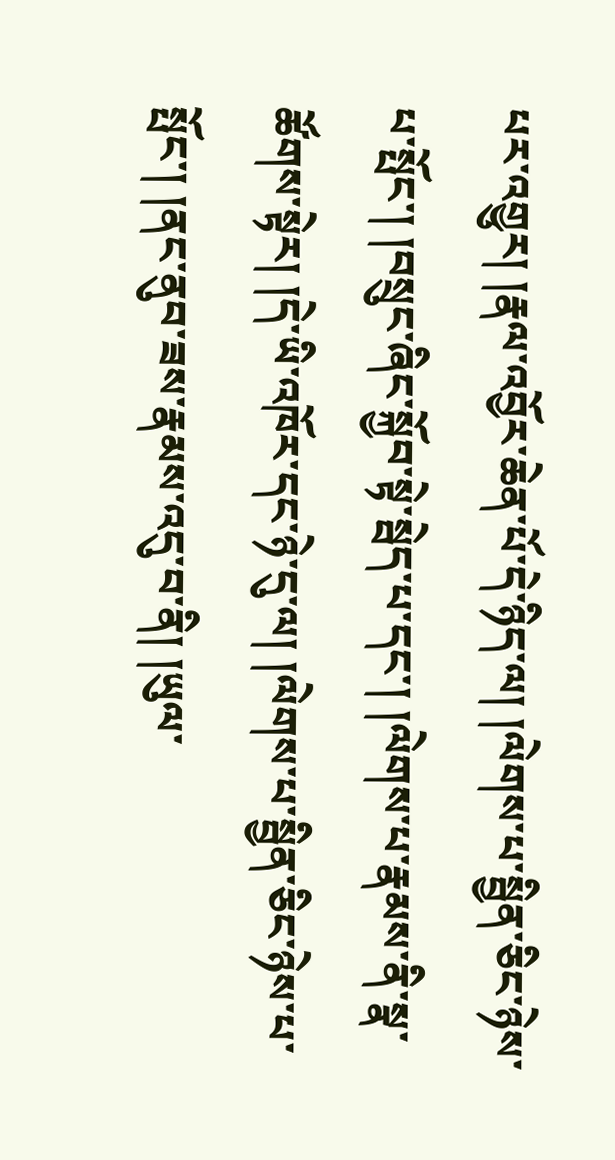པར་འགྱུར། །རྣལ་འབྱོར་ཆེན་པོ་དེ་ཉིད་ལ། །ལེགས་པ་སྦྱིན་ཅིང་ཉེས་པ་སྤོང་། །བསྲུང་ཞིང་སྐྱོབ་སྟེ་སྦེད་པ་དང་། །ལེགས་པ་རྣམས་ནི་སྣ་ཚོགས་སྟེར། །དེ་ཡི་འཁོར་དང་ཉེ་དུ་ལ། །ལེགས་པ་སྦྱིན་ཅིང་ཉེས་པ་སྤོང་། །ནང་ནུབ་ཟས་རྣམས་འདུ་བ་ནི། །ཡུལ་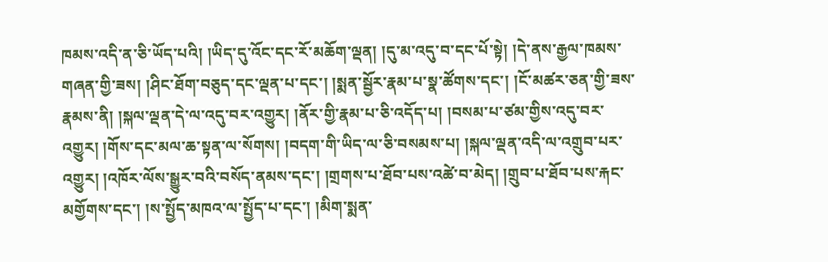ཁམས་འདི་ན་ཅི་ཡོད་པའི། །ཡིད་དུ་འོང་དང་རོ་མཆོག་ལྡན། །དུ་མ་འདུ་བ་དང་པོ་སྟེ། །དེ་ནས་རྒྱལ་ཁམས་གཞན་གྱི་ཟས། །ཤིང་ཐོག་བཅུད་དང་ལྡན་པ་དང་། །སྨན་སྦྱོར་རྣམ་པ་སྣ་ཚོགས་དང་། །ངོ་མཚར་ཅན་གྱི་ཟས་རྣམས་ནི། །སྐལ་ལྡན་དེ་ལ་འདུ་བར་འགྱུར། །ནོར་གྱི་རྣམ་པ་ཅི་འདོད་པ། །བསམ་པ་ཙམ་གྱིས་འདུ་བར་འགྱུར། །གོས་དང་མལ་ཆ་སྟན་ལ་སོགས། །བདག་གི་ཡིད་ལ་ཅི་བསམས་པ། །སྐལ་ལྡན་འདི་ལ་འགྲུབ་པར་འགྱུར། །འཁོར་ལོས་སྒྱུར་བའི་བསོད་ནམས་དང་། །གྲགས་པ་ཐོབ་པས་འཚེ་བ་མེད། །གྲུབ་པ་ཐོབ་པས་རྐང་མགྱོགས་དང་། །ས་སྤྱོད་མཁའ་ལ་སྤྱོད་པ་དང་། །མིག་སྨན་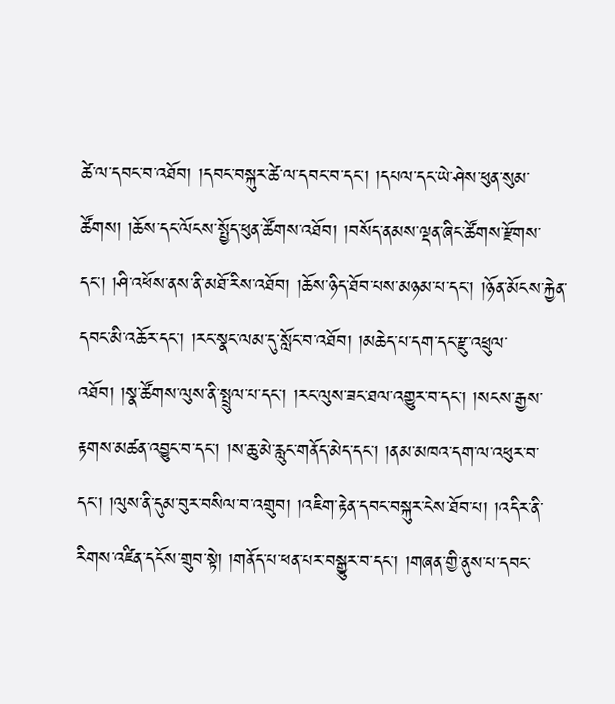ཚེ་ལ་དབང་བ་འཐོབ། །དབང་བསྐུར་ཚེ་ལ་དབང་བ་དང་། །དཔལ་དང་ཡེ་ཤེས་ཕུན་སུམ་ཚོགས། །ཆོས་དང་ལོངས་སྤྱོད་ཕུན་ཚོགས་འཐོབ། །བསོད་ནམས་ལྡན་ཞིང་ཚོགས་རྫོགས་དང་། །ཤི་འཕོས་ནས་ནི་མཐོ་རིས་འཐོབ། །ཆོས་ཉིད་ཐོབ་པས་མཉམ་པ་དང་། །ཉོན་མོངས་རྐྱེན་དབང་མི་འཆོར་དང་། །རང་སྣང་ལམ་དུ་སློང་བ་འཐོབ། །མཆེད་པ་དག་དང་རྫུ་འཕྲུལ་འཐོབ། །སྣ་ཚོགས་ལུས་ནི་སྤྲུལ་པ་དང་། །རང་ལུས་ཟང་ཐལ་འགྱུར་བ་དང་། །སངས་རྒྱས་རྟགས་མཚན་འབྱུང་བ་དང་། །ས་ཆུ་མེ་རླུང་གནོད་མེད་དང་། །ནམ་མཁའ་དག་ལ་འཕུར་བ་དང་། །ལུས་ནི་དུམ་བུར་བསིལ་བ་འགྲུབ། །འཇིག་རྟེན་དབང་བསྐུར་ངེས་ཐོབ་པ། །འདིར་ནི་རིགས་འཛིན་དངོས་གྲུབ་སྟེ། །གནོད་པ་ཕན་པར་བསྒྱུར་བ་དང་། །གཞན་གྱི་ནུས་པ་དབང་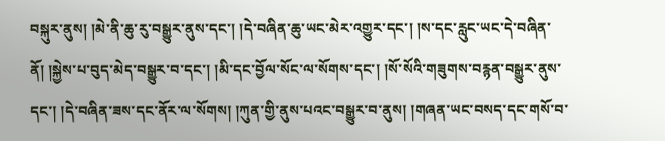བསྐུར་ནུས། །མེ་ནི་ཆུ་རུ་བསྒྱུར་ནུས་དང་། །དེ་བཞིན་ཆུ་ཡང་མེར་འགྱུར་དང་། །ས་དང་རླུང་ཡང་དེ་བཞིན་ནོ། །སྐྱེས་པ་བུད་མེད་བསྒྱུར་བ་དང་། །མི་དང་བྱོལ་སོང་ལ་སོགས་དང་། །སོ་སོའི་གཟུགས་བརྙན་བསྒྱུར་ནུས་དང་། །དེ་བཞིན་ཟས་དང་ནོར་ལ་སོགས། །ཀུན་གྱི་ནུས་པའང་བསྒྱུར་བ་ནུས། །གཞན་ཡང་བསད་དང་གསོ་བ་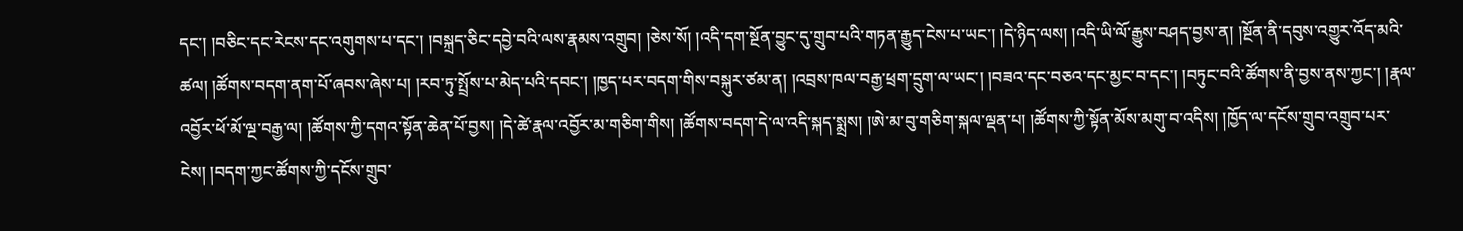དང་། །བཅིང་དང་རེངས་དང་འགུགས་པ་དང་། །བསྐྲད་ཅིང་དབྱེ་བའི་ལས་རྣམས་འགྲུབ། །ཅེས་སོ། །འདི་དག་སྔོན་བྱུང་དུ་གྲུབ་པའི་གཏན་རྒྱུད་ངེས་པ་ཡང་། །དེ་ཉིད་ལས། །འདི་ཡི་ལོ་རྒྱུས་བཤད་བྱས་ན། །སྔོན་ནི་དབུས་འགྱུར་འོད་མའི་ཚལ། །ཚོགས་བདག་ནག་པོ་ཞབས་ཞེས་པ། །རབ་ཏུ་སྤྲོས་པ་མེད་པའི་དབང་། །ཁྱད་པར་བདག་གིས་བསྐུར་ཙམ་ན། །འབྲས་ཁལ་བརྒྱ་ཕྲག་དྲུག་ལ་ཡང་། །བཟའ་དང་བཅའ་དང་མྱང་བ་དང་། །བཏུང་བའི་ཚོགས་ནི་བྱས་ནས་ཀྱང་། །རྣལ་འབྱོར་ཕོ་མོ་ལྔ་བརྒྱ་ལ། །ཚོགས་ཀྱི་དགའ་སྟོན་ཆེན་པོ་བྱས། །དེ་ཚེ་རྣལ་འབྱོར་མ་གཅིག་གིས། །ཚོགས་བདག་དེ་ལ་འདི་སྐད་སྨྲས། །ཨེ་མ་བུ་གཅིག་སྐལ་ལྡན་པ། །ཚོགས་ཀྱི་སྟོན་མོས་མགུ་བ་འདིས། །ཁྱོད་ལ་དངོས་གྲུབ་འགྲུབ་པར་ངེས། །བདག་ཀྱང་ཚོགས་ཀྱི་དངོས་གྲུབ་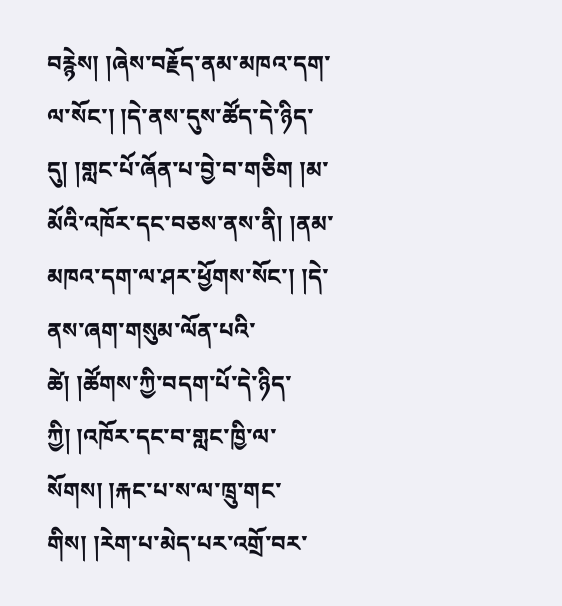བརྙེས། །ཞེས་བརྗོད་ནམ་མཁའ་དག་ལ་སོང་། །དེ་ནས་དུས་ཚོད་དེ་ཉིད་དུ། །གླང་པོ་ཞོན་པ་བྱེ་བ་གཅིག །མ་མོའི་འཁོར་དང་བཅས་ནས་ནི། །ནམ་མཁའ་དག་ལ་ཤར་ཕྱོགས་སོང་། །དེ་ནས་ཞག་གསུམ་ལོན་པའི་ཚེ། །ཚོགས་ཀྱི་བདག་པོ་དེ་ཉིད་ཀྱི། །འཁོར་དང་བ་གླང་ཁྱི་ལ་སོགས། །རྐང་པ་ས་ལ་ཁྲུ་གང་གིས། །རེག་པ་མེད་པར་འགྲོ་བར་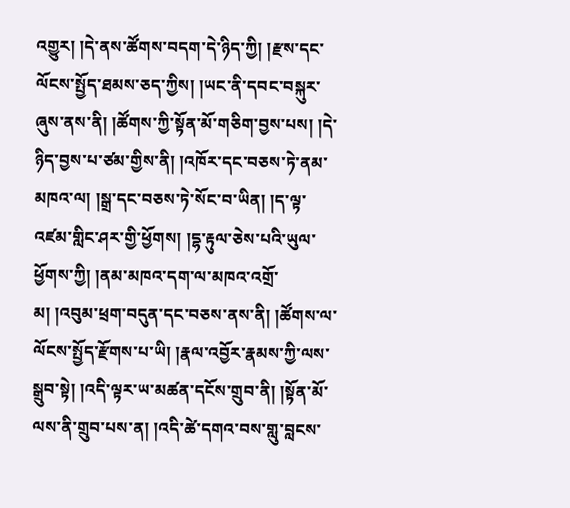འགྱུར། །དེ་ནས་ཚོགས་བདག་དེ་ཉིད་ཀྱི། །རྫས་དང་ལོངས་སྤྱོད་ཐམས་ཅད་ཀྱིས། །ཡང་ནི་དབང་བསྐུར་ཞུས་ནས་ནི། །ཚོགས་ཀྱི་སྟོན་མོ་གཅིག་བྱས་པས། །དེ་ཉིད་བྱས་པ་ཙམ་གྱིས་ནི། །འཁོར་དང་བཅས་ཏེ་ནམ་མཁའ་ལ། །སྒྲ་དང་བཅས་ཏེ་སོང་བ་ཡིན། །ད་ལྟ་འཛམ་གླིང་ཤར་གྱི་ཕྱོགས། །དྷ་རྟུལ་ཅེས་པའི་ཡུལ་ཕྱོགས་ཀྱི། །ནམ་མཁའ་དག་ལ་མཁའ་འགྲོ་མ། །འབུམ་ཕྲག་བདུན་དང་བཅས་ནས་ནི། །ཚོགས་ལ་ལོངས་སྤྱོད་རྫོགས་པ་ཡི། །རྣལ་འབྱོར་རྣམས་ཀྱི་ལས་སྒྲུབ་སྟེ། །འདི་ལྟར་ཡ་མཚན་དངོས་གྲུབ་ནི། །སྟོན་མོ་ལས་ནི་གྲུབ་པས་ན། །འདི་ཚེ་དགའ་བས་གླུ་བླངས་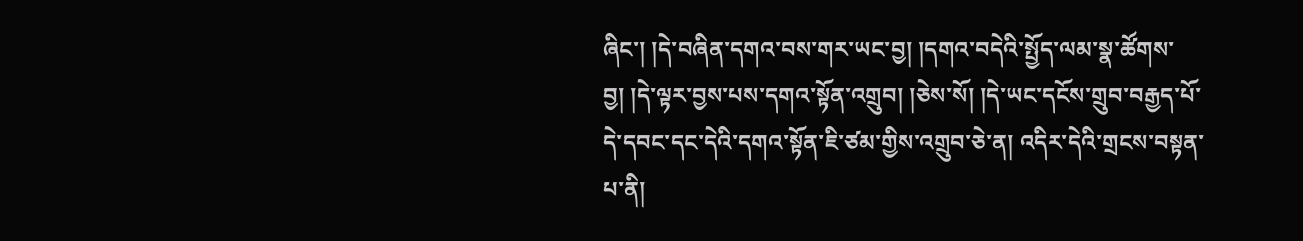ཞིང་། །དེ་བཞིན་དགའ་བས་གར་ཡང་བྱ། །དགའ་བདེའི་སྤྱོད་ལམ་སྣ་ཚོགས་བྱ། །དེ་ལྟར་བྱས་པས་དགའ་སྟོན་འགྲུབ། །ཅེས་སོ། །དེ་ཡང་དངོས་གྲུབ་བརྒྱད་པོ་དེ་དབང་དང་དེའི་དགའ་སྟོན་ཇི་ཙམ་གྱིས་འགྲུབ་ཅེ་ན། འདིར་དེའི་གྲངས་བསྟན་པ་ནི།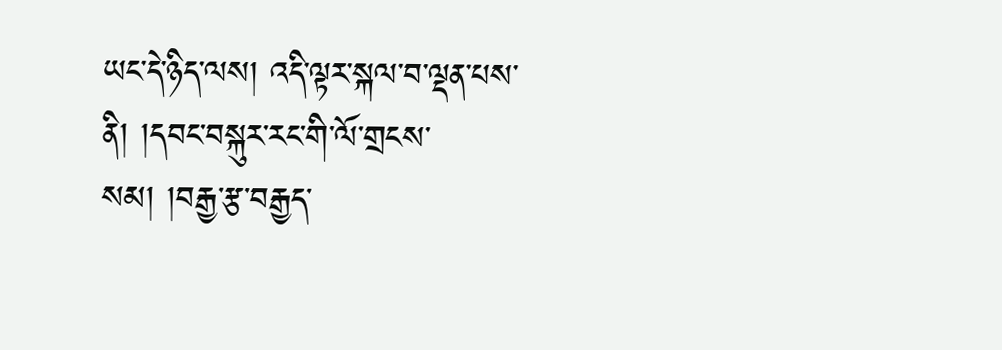ཡང་དེ་ཉིད་ལས། འདི་ལྟར་སྐལ་བ་ལྡན་པས་ནི། །དབང་བསྐུར་རང་གི་ལོ་གྲངས་སམ། །བརྒྱ་རྩ་བརྒྱད་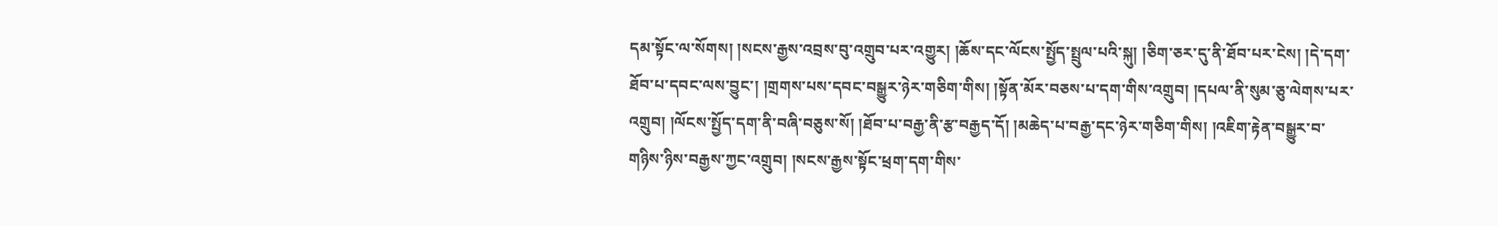དམ་སྟོང་ལ་སོགས། །སངས་རྒྱས་འབྲས་བུ་འགྲུབ་པར་འགྱུར། །ཆོས་དང་ལོངས་སྤྱོད་སྤྲུལ་པའི་སྐུ། །ཅིག་ཅར་དུ་ནི་ཐོབ་པར་ངེས། །དེ་དག་ཐོབ་པ་དབང་ལས་བྱུང་། །གྲགས་པས་དབང་བསྒྱུར་ཉེར་གཅིག་གིས། །སྟོན་མོར་བཅས་པ་དག་གིས་འགྲུབ། །དཔལ་ནི་སུམ་ཅུ་ལེགས་པར་འགྲུབ། །ལོངས་སྤྱོད་དག་ནི་བཞི་བཅུས་སོ། །ཐོབ་པ་བརྒྱ་ནི་རྩ་བརྒྱད་དོ། །མཆེད་པ་བརྒྱ་དང་ཉེར་གཅིག་གིས། །འཇིག་རྟེན་བསྒྱུར་བ་གཉིས་ཉིས་བརྒྱས་ཀྱང་འགྲུབ། །སངས་རྒྱས་སྟོང་ཕྲག་དག་གིས་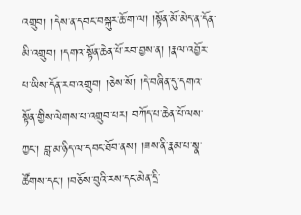འགྲུབ། །དེས་ན་དབང་བསྐུར་ཆོ་ག་ལ། །སྟོན་མོ་མེད་ན་དོན་མི་འགྲུབ། །དགའ་སྟོན་ཆེན་པོ་རབ་བྱས་ན། །རྣལ་འབྱོར་པ་ཡིས་དོན་རབ་འགྲུབ། །ཅེས་སོ། །དེ་བཞིན་དུ་དགའ་སྟོན་གྱིས་ལེགས་པ་འགྲུབ་པར། བཀོད་པ་ཆེན་པོ་ལས་ཀྱང་། བླ་མ་ཉིད་ལ་དབང་ཐོབ་ནས། །ཟས་ནི་རྣམ་པ་སྣ་ཚོགས་དང་། །བཅོས་བུའི་རས་དང་མེན་དྲི་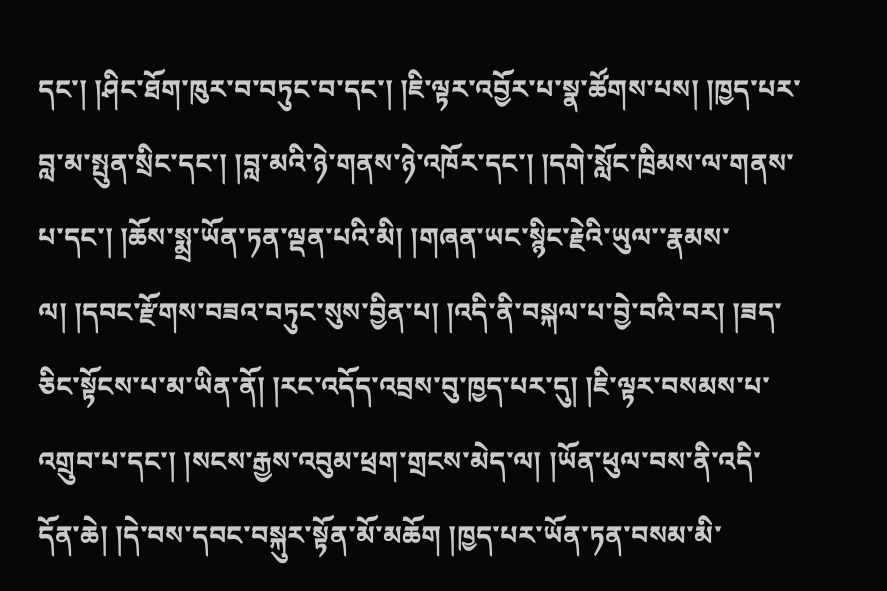དང་། །ཤིང་ཐོག་ཁུར་བ་བཏུང་བ་དང་། །ཇི་ལྟར་འབྱོར་པ་སྣ་ཚོགས་པས། །ཁྱད་པར་བླ་མ་སྤུན་སྲིང་དང་། །བླ་མའི་ཉེ་གནས་ཉེ་འཁོར་དང་། །དགེ་སློང་ཁྲིམས་ལ་གནས་པ་དང་། །ཆོས་སྨྲ་ཡོན་ཏན་ལྡན་པའི་མི། །གཞན་ཡང་སྙིང་རྗེའི་ཡུལ་་རྣམས་ལ། །དབང་རྫོགས་བཟའ་བཏུང་སུས་བྱིན་པ། །འདི་ནི་བསྐལ་པ་བྱེ་བའི་བར། །ཟད་ཅིང་སྟོངས་པ་མ་ཡིན་ནོ། །རང་འདོད་འབྲས་བུ་ཁྱད་པར་དུ། །ཇི་ལྟར་བསམས་པ་འགྲུབ་པ་དང་། །སངས་རྒྱས་འབུམ་ཕྲག་གྲངས་མེད་ལ། །ཡོན་ཕུལ་བས་ནི་འདི་དོན་ཆེ། །དེ་བས་དབང་བསྐུར་སྟོན་མོ་མཆོག །ཁྱད་པར་ཡོན་ཏན་བསམ་མི་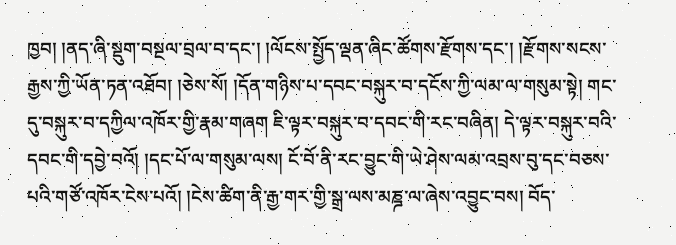ཁྱབ། །ནད་ཞི་སྡུག་བསྔལ་བྲལ་བ་དང་། །ལོངས་སྤྱོད་ལྡན་ཞིང་ཚོགས་རྫོགས་དང་། །རྫོགས་སངས་རྒྱས་ཀྱི་ཡོན་ཏན་འཐོབ། །ཅེས་སོ། །དོན་གཉིས་པ་དབང་བསྐུར་བ་དངོས་ཀྱི་ལམ་ལ་གསུམ་སྟེ། གང་དུ་བསྐུར་བ་དཀྱིལ་འཁོར་གྱི་རྣམ་གཞག ཇི་ལྟར་བསྐུར་བ་དབང་གི་རང་བཞིན། དེ་ལྟར་བསྐུར་བའི་དབང་གི་དབྱེ་བའོ། །དང་པོ་ལ་གསུམ་ལས། ངོ་བོ་ནི་རང་བྱུང་གི་ཡེ་ཤེས་ལམ་འབྲས་བུ་དང་བཅས་པའི་གཙོ་འཁོར་ངེས་པའོ། །ངེས་ཚིག་ནི་རྒྱ་གར་གྱི་སྒྲ་ལས་མཎྜ་ལ་ཞེས་འབྱུང་བས། བོད་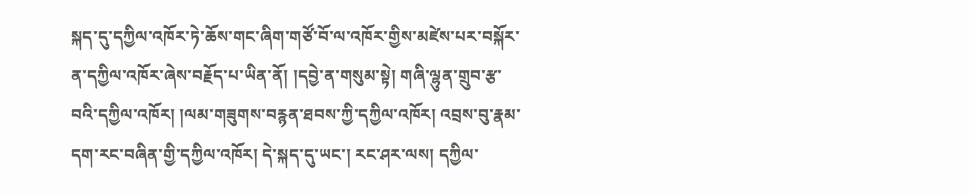སྐད་དུ་དཀྱིལ་འཁོར་ཏེ་ཆོས་གང་ཞིག་གཙོ་བོ་ལ་འཁོར་གྱིས་མཛེས་པར་བསྐོར་ན་དཀྱིལ་འཁོར་ཞེས་བརྗོད་པ་ཡིན་ནོ། །དབྱེ་ན་གསུམ་སྟེ། གཞི་ལྷུན་གྲུབ་རྩ་བའི་དཀྱིལ་འཁོར། །ལམ་གཟུགས་བརྙན་ཐབས་ཀྱི་དཀྱིལ་འཁོར། འབྲས་བུ་རྣམ་དག་རང་བཞིན་གྱི་དཀྱིལ་འཁོར། དེ་སྐད་དུ་ཡང་། རང་ཤར་ལས། དཀྱིལ་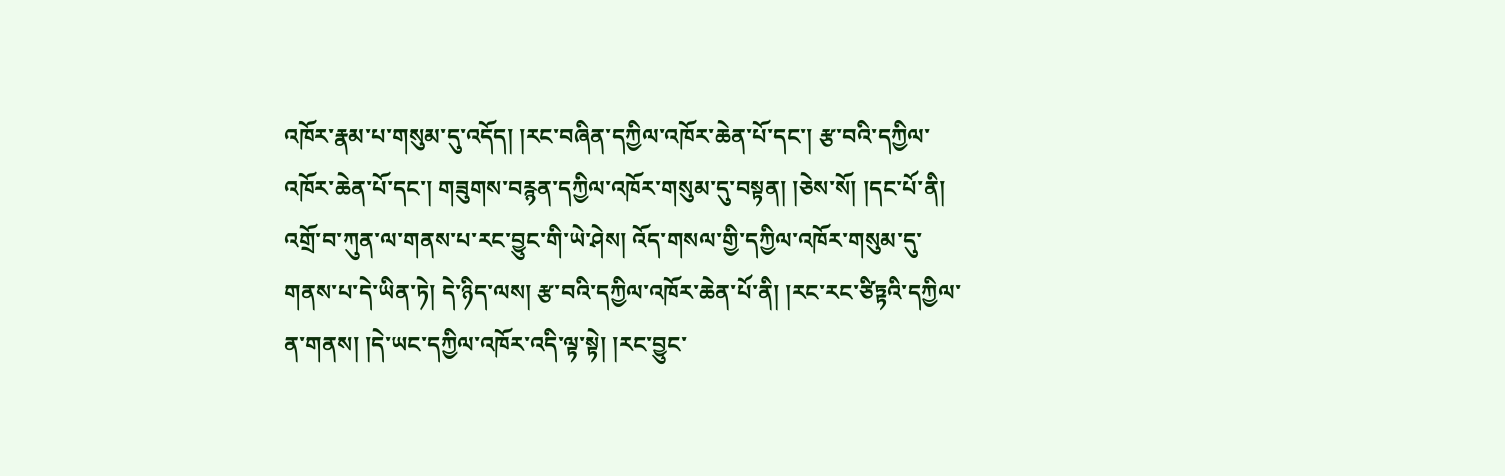འཁོར་རྣམ་པ་གསུམ་དུ་འདོད། །རང་བཞིན་དཀྱིལ་འཁོར་ཆེན་པོ་དང་། རྩ་བའི་དཀྱིལ་འཁོར་ཆེན་པོ་དང་། གཟུགས་བརྙན་དཀྱིལ་འཁོར་གསུམ་དུ་བསྟན། །ཅེས་སོ། །དང་པོ་ནི། འགྲོ་བ་ཀུན་ལ་གནས་པ་རང་བྱུང་གི་ཡེ་ཤེས། འོད་གསལ་གྱི་དཀྱིལ་འཁོར་གསུམ་དུ་གནས་པ་དེ་ཡིན་ཏེ། དེ་ཉིད་ལས། རྩ་བའི་དཀྱིལ་འཁོར་ཆེན་པོ་ནི། །རང་རང་ཙིཏྟའི་དཀྱིལ་ན་གནས། །དེ་ཡང་དཀྱིལ་འཁོར་འདི་ལྟ་སྟེ། །རང་བྱུང་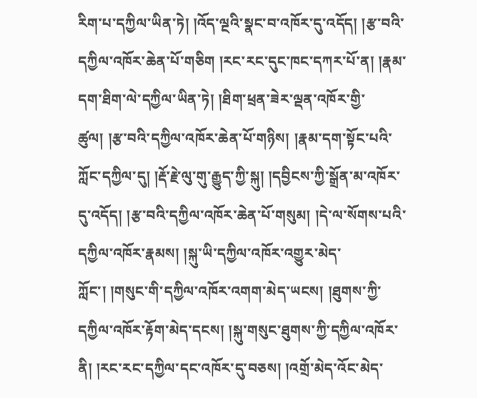རིག་པ་དཀྱིལ་ཡིན་ཏེ། །འོད་ལྔའི་སྣང་བ་འཁོར་དུ་འདོད། །རྩ་བའི་དཀྱིལ་འཁོར་ཆེན་པོ་གཅིག །རང་རང་དུང་ཁང་དཀར་པོ་ན། །རྣམ་དག་ཐིག་ལེ་དཀྱིལ་ཡིན་ཏེ། །ཐིག་ཕྲན་ཟེར་ལྡན་འཁོར་གྱི་ཚུལ། །རྩ་བའི་དཀྱིལ་འཁོར་ཆེན་པོ་གཉིས། །རྣམ་དག་སྟོང་པའི་ཀློང་དཀྱིལ་དུ། །རྡོ་རྗེ་ལུ་གུ་རྒྱུད་ཀྱི་སྐུ། །དབྱིངས་ཀྱི་སྒྲོན་མ་འཁོར་དུ་འདོད། །རྩ་བའི་དཀྱིལ་འཁོར་ཆེན་པོ་གསུམ། །དེ་ལ་སོགས་པའི་དཀྱིལ་འཁོར་རྣམས། །སྐུ་ཡི་དཀྱིལ་འཁོར་འགྱུར་མེད་ཀློང་། །གསུང་གི་དཀྱིལ་འཁོར་འགག་མེད་ཡངས། །ཐུགས་ཀྱི་དཀྱིལ་འཁོར་རྟོག་མེད་དངས། །སྐུ་གསུང་ཐུགས་ཀྱི་དཀྱིལ་འཁོར་ནི། །རང་རང་དཀྱིལ་དང་འཁོར་དུ་བཅས། །འགྲོ་མེད་འོང་མེད་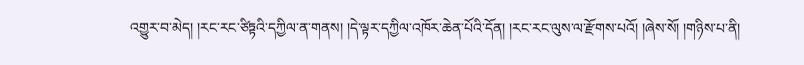འགྱུར་བ་མེད། །རང་རང་ཙིཏྟའི་དཀྱིལ་ན་གནས། །དེ་ལྟར་དཀྱིལ་འཁོར་ཆེན་པོའི་དོན། །རང་རང་ལུས་ལ་རྫོགས་པའོ། །ཞེས་སོ། །གཉིས་པ་ནི།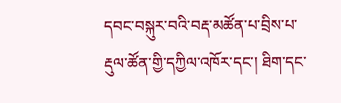དབང་བསྐུར་བའི་བརྡ་མཚོན་པ་བྲིས་པ་རྡུལ་ཚོན་གྱི་དཀྱིལ་འཁོར་དང་། ཐིག་དང་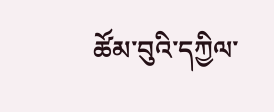ཚོམ་བུའི་དཀྱིལ་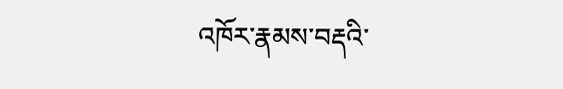འཁོར་རྣམས་བརྡའི་